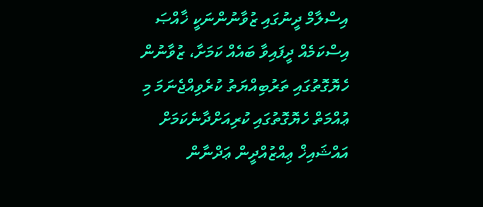އިސްލާމް ދީނުގައި ޒުވާނުންނަކީ ޚާއްޞަ އިސްކަމެއް ދީފައިވާ ބައެއް ކަމަށާ، ޒުވާނުން ހެޔޮގޮތުގައި ތަރުބިއްޔަތު ކުރެވިއްޖެނަމަ މި ޢުއްމަތް ހެޔޮގޮތުގައި ކުރިއަށްދާނެކަމަށް އައްޝައިޚް ޢިއްޒުއްދީން ޢަދްނާން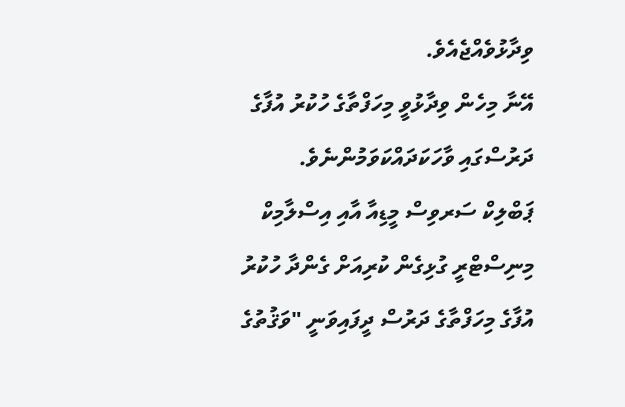ވިދާޅުވެއްޖެއެވެ.
އޭނާ މިހެން ވިދާޅުވީ މިހަފްތާގެ ހުކުރު އުފާގެ ދަރުސްގައި ވާހަކަދައްކަވަމުންނެވެ.
ޕަބްލިކް ސަރވިސް މީޑިއާ އާއި އިސްލާމިކް މިނިސްޓްރީ ގުޅިގެން ކުރިއަށް ގެންދާ ހުކުރު އުފާގެ މިހަފްތާގެ ދަރުސް ދީފައިވަނީ "ވަޤުތުގެ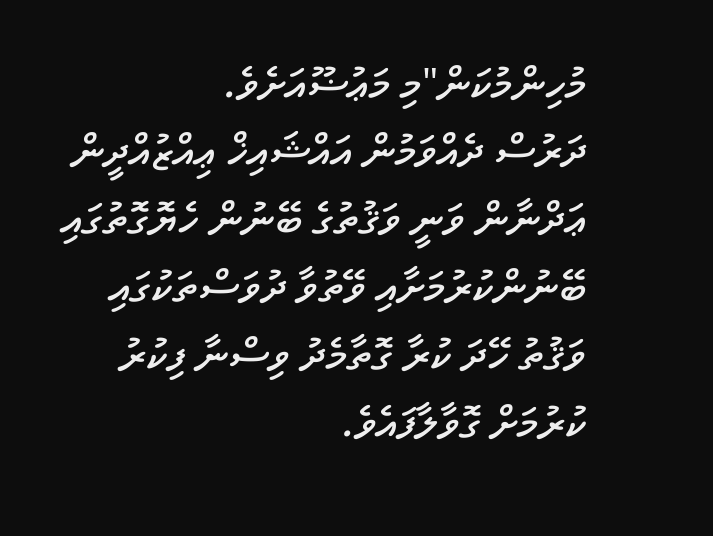މުހިންމުކަން"މި މަޢުޟޫއަށެވެ.
ދަރުސް ދެއްވަމުން އައްޝައިޚް ޢިއްޒުއްދީން ޢަދްނާން ވަނީ ވަޤުތުގެ ބޭނުން ހެޔޮގޮތުގައި ބޭނުންކުރުމަށާއި ވޭތުވާ ދުވަސްތަކުގައި ވަޤުތު ހޭދަ ކުރާ ގޮތާމެދު ވިސްނާ ފިކުރު ކުރުމަށް ގޮވާލާފައެވެ.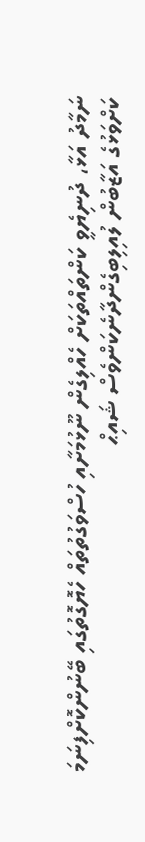ނަމާދު އަޅާ، ދުނިޔެވީ ކަންތައްތަކަށް ހެއްލިގެން ނޫޅުމަށާއި ހުސްވަގުތުތައް ހެޔޮގޮތުގައި ބޭނުންކޮށްފިނަމަ ކަށްވަޅުގެ އަޒާބުން ލުއިލިބިގެންދާނެކަންވެސް ޝައިޙް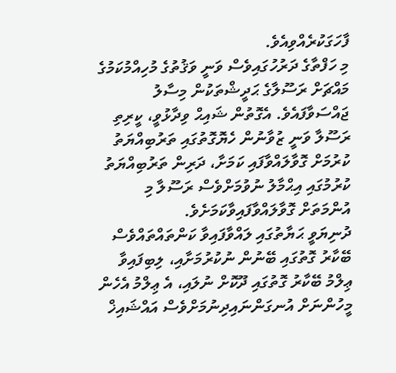ފާހަގަކުރެއްވިއެވެ.
މި ހަފްތާގެ ދަރުހުގައިވެސް ވަނީ ވަޤުތުގެ މުހިއްމުކަމުގެ މައްޗަށް ރަސޫލާގެ ޙަދީޝްތަކުން މިސާލު ޖައްސަވާފައެވެ. އެގޮތުން ޝައިޙް ވިދާޅުވީ، ކީރިތި ރަސޫލާ ވަނީ ޒުވާނުން ހެޔޮގޮތުގައި ތަރުބިއްޔަތު ކުރުމަށް ގޮވާލައްވާފައި ކަމަށާ، ދަރިން ތަރުބިއްޔަތު ކުރުމުގައި އިޙްމާލު ނުވުމަށްވެސް ރަސޫލާ މި އުންމަތަށް ގޮވާލައްވާފައިވާކަމަށެވެ.
ދުނިޔަވީ ޙަޔާތުގައި ލައްވާފައިވާ ކަންތައްތައްވެސް ބޭކާރު ގޮތުގައި ބޭނުން ނުކުރުމަށާއި، ލިބިފައިވާ ޢިލްމު ބޭކާރު ގޮތުގައި ދޫކޮށް ނުލައި، އެ ޢިލްމު އެހެން މީހުންނަށް އުނގަންނައިދިނުމަށްވެސް އައްޝައިޚް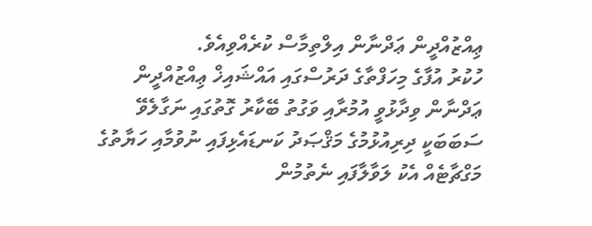ޢިއްޒުއްދީން ޢަދްނާން އިލްތިމާސް ކުރެއްވިއެވެ.
ހުކުރު އުފާގެ މިހަފްތާގެ ދަރުސްގައި އައްޝައިޚް ޢިއްޒުއްދީން ޢަދްނާން ވިދާޅުވީ އުމުރާއި ވަގުތު ބޭކާރު ގޮތުގައި ނަގާލެވޭ ސަބަބަކީ ދިރިއުޅުމުގެ މަޤްޞަދު ކަނޑައެޅިފައި ނުވުމާއި ހަޔާތުގެ މަގްޗާޓެއް އެކު ލަވާލާފައި ނެތުމުން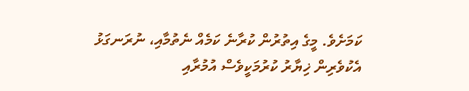ކަމަށެވެ. މީގެ އިތުރުން ކުރާނެ ކަމެއް ނެތުމާއި، ނުރަނގަޅު އެކުވެރިން ޚިޔާރު ކުރުމަކީވެސް އުމުރާއި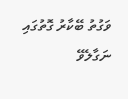ވަގުތު ބޭކާރު ގޮތުގައި ނަގާލެވޭ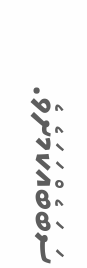ސަބަބެއްކަމަށެވެ.